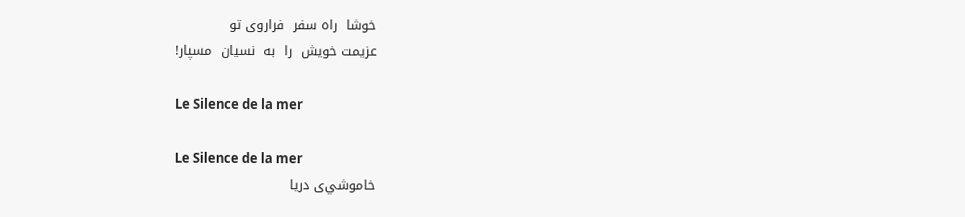خوشا  راه سفر  فراروی تو
عزيمت خويش  را  به  نسيان  مسپار!

Le Silence de la mer

Le Silence de la mer
خاموشي‌ی دریا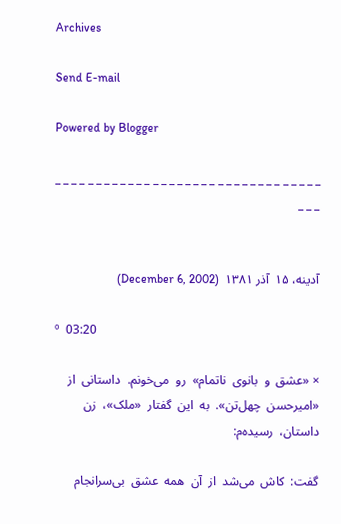Archives

Send E-mail

Powered by Blogger

_ _ _ _ _ _ _ _ _ _ _ _ _ _ _ _ _ _ _ _ _ _ _ _ _ _ _ _ _ _ _ _ _ _ _ _


آدينه، ۱۵  آذر ۱۳۸۱  (December 6, 2002)

º  03:20

× «عشق  و  بانوی  ناتمام»  رو  می‌خونم.  داستانی  از  «اميرحسن  چهل‌تن».  به  اين  گفتار  «ملک»،  زن  داستان،  رسيده‌م:

گفت:  کاش  می‌شد  از  آن  همه  عشق  بی‌سرانجام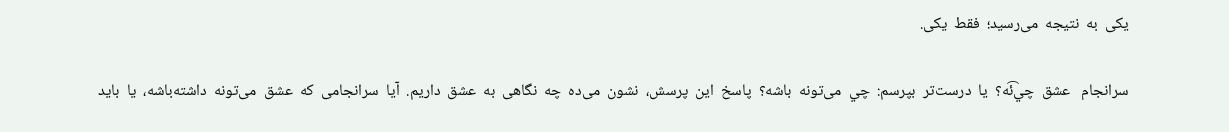يکی  به  نتيجه  می‌رسيد؛  فقط  يکی.

سرانجام   عشق  چي⁀ئه؟  يا  درست‌تر  بپرسم:  چي  می‌تونه  باشه؟  پاسخ  اين  پرسش،  نشون  می‌ده  چه  نگاهی  به  عشق  داریم.  آيا  سرانجامی  که  عشق  می‌تونه  داشته‌باشه،  يا  بايد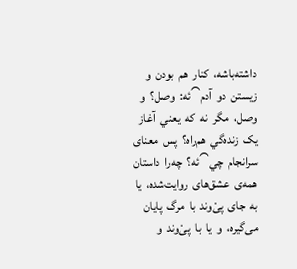داشته‌باشه،  کنار  هم  بودن  و  زيستن  دو  آدم‌⁀ئه:  وصل؟  و  وصل،  مگر  نه  که  يعني  آغاز  يک  زنده‌گي  هم‌راه؟  پس  معنای  سرانجام  چي⁀ئه؟  چه‌را  داستان  همه‌ی  عشق‌های  روايت‌شده،  يا  به  جای  پیْ‌وند  با  مرگ  پايان  می‌گيره،  و  يا  با  پیْ‌وند  و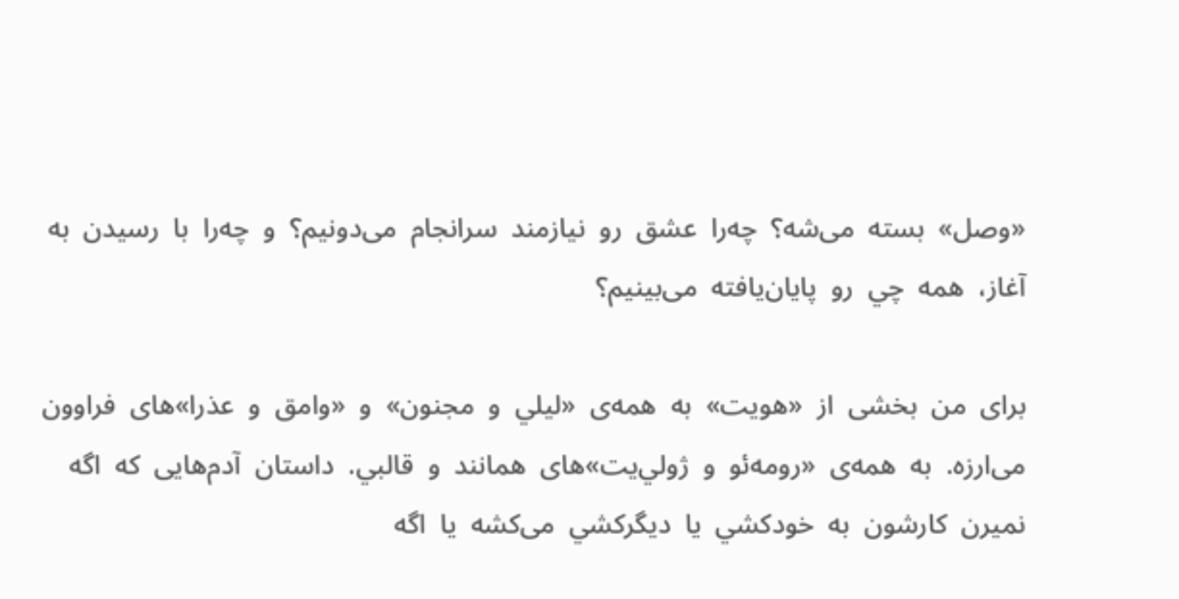«وصل»  بسته  می‌شه؟  چه‌را  عشق  رو  نيازمند  سرانجام  می‌دونيم؟  و  چه‌را  با  رسيدن  به  آغاز،  همه  چي  رو  پايان‌يافته  می‌بينيم؟

برای  من  بخشی  از  «هويت»  به  همه‌ی  «ليلي  و  مجنون»  و  «وامق  و  عذرا»های  فراوون  می‌ارزه.  به  همه‌ی  «رومه‌ئو  و  ژولي‌يت»های  همانند  و  قالبي.  داستان  آدم‌هايی  که  اگه  نميرن  کارشون  به  خودکشي  يا  ديگرکشي  می‌کشه  يا  اگه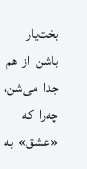بخت‌يار  باشن  از  هم  جدا  می‌شن،  چه‌را  که  «عشق»  به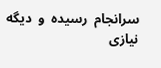سرانجام  رسيده  و  ديگه  نيازی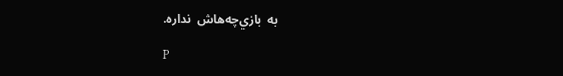به  بازي‌چه‌هاش  نداره.

P